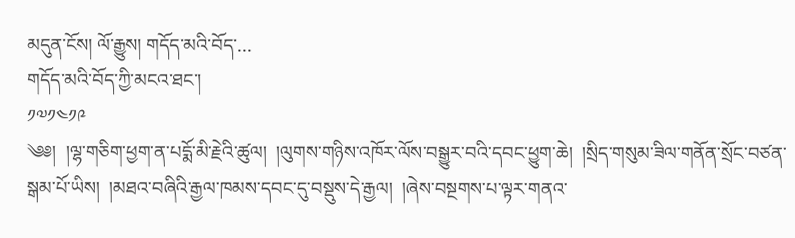མདུན་ངོས། ལོ་རྒྱུས། གདོད་མའི་བོད་...
གདོད་མའི་བོད་ཀྱི་མངའ་ཐང་།
༡༧༡༤༡༩
༄༅།  །ལྷ་གཅིག་ཕྱག་ན་པདྨོ་མི་རྗེའི་ཚུལ།  །ལུགས་གཉིས་འཁོར་ལོས་བསྒྱུར་བའི་དབང་ཕྱུག་ཆེ།  །སྲིད་གསུམ་ཟིལ་གནོན་སྲོང་བཙན་སྒམ་པོ་ཡིས།  །མཐའ་བཞིའི་རྒྱལ་ཁམས་དབང་དུ་བསྡུས་དེ་རྒྱལ།  །ཞེས་བསྔགས་པ་ལྟར་གནའ་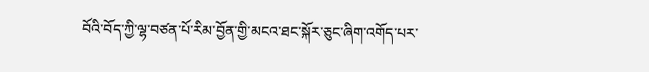བོའི་བོད་ཀྱི་ལྷ་བཙན་པོ་རིམ་བྱོན་གྱི་མངའ་ཐང་སྐོར་ཅུང་ཞིག་འགོད་པར་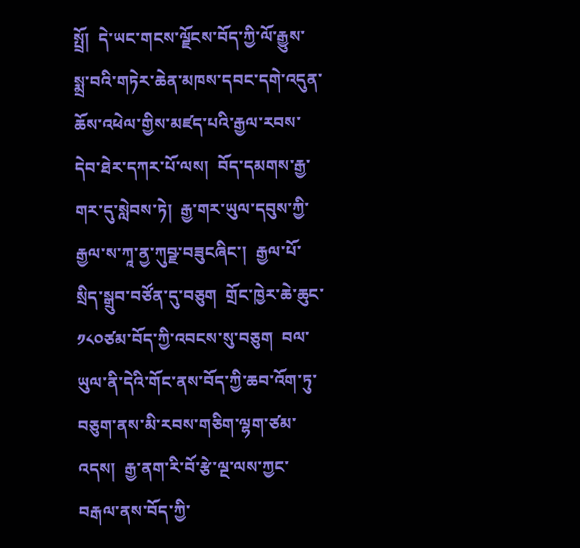སྤྲོ།  དེ་ཡང་གངས་ལྗོངས་བོད་ཀྱི་ལོ་རྒྱུས་སྨྲ་བའི་གཏེར་ཆེན་མཁས་དབང་དགེ་འདུན་ཆོས་འཕེལ་གྱིས་མཛད་པའི་རྒྱལ་རབས་དེབ་ཐེར་དཀར་པོ་ལས།  བོད་དམགས་རྒྱ་གར་དུ་སླེབས་ཏེ།  རྒྱ་གར་ཡུལ་དབུས་ཀྱི་རྒྱལ་ས་ཀཱ་ནྱ་ཀུབྫ་བཟུངཞིང་།  རྒྱལ་པོ་སྲིད་སྒྲུབ་བཙོན་དུ་བཅུག  གྲོང་ཁྱེར་ཆེ་ཆུང་༡༨༠ཙམ་བོད་ཀྱི་འབངས་སུ་བཅུག  བལ་ཡུལ་ནི་དེའི་གོང་ནས་བོད་ཀྱི་ཆབ་འོག་ཏུ་བཅུག་ནས་མི་རབས་གཅིག་ལྷག་ཙམ་འདས།  རྒྱ་ནག་རི་བོ་རྩེ་ལྔ་ལས་ཀྱང་བརྒལ་ནས་བོད་ཀྱི་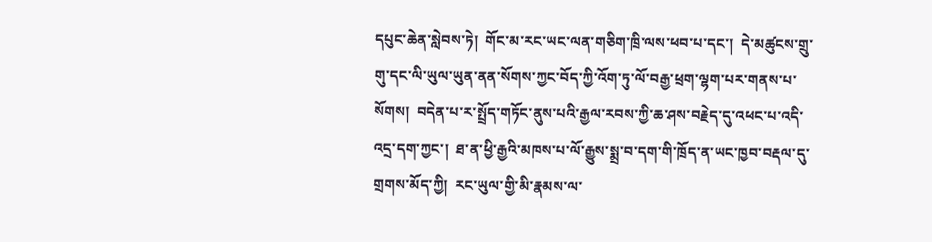དཔུང་ཆེན་སླེབས་ཏེ།  གོང་མ་རང་ཡང་ལན་གཅིག་ཁྲི་ལས་ཕབ་པ་དང་།  དེ་མཚུངས་གྲུ་གུ་དང་ལི་ཡུལ་ཡུན་ནན་སོགས་ཀྱང་བོད་ཀྱི་འོག་ཏུ་ལོ་བརྒྱ་ཕྲག་ལྷག་པར་གནས་པ་སོགས།  བདེན་པ་ར་སྤྲོད་གཏོང་ནུས་པའི་རྒྱལ་རབས་ཀྱི་ཆ་ཤས་བརྗེད་དུ་འཕང་པ་འདི་འདྲ་དག་ཀྱང་།  ཐ་ན་ཕྱི་རྒྱའི་མཁས་པ་ལོ་རྒྱུས་སྨྲ་བ་དག་གི་ཁྲོད་ན་ཡང་ཁྱབ་བརྡལ་དུ་གྲགས་མོད་ཀྱི།  རང་ཡུལ་གྱི་མི་རྣམས་ལ་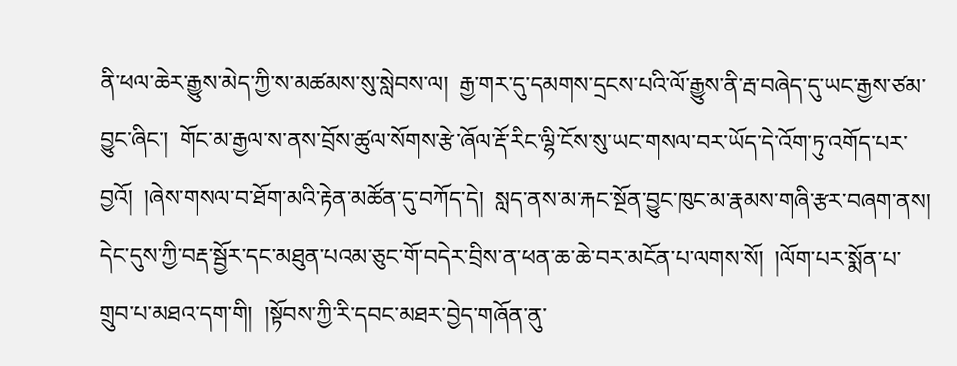ནི་ཕལ་ཆེར་རྒྱུས་མེད་ཀྱི་ས་མཚམས་སུ་སླེབས་ལ།  རྒྱ་གར་དུ་དམགས་དྲངས་པའི་ལོ་རྒྱུས་ནི་རྦ་བཞེད་དུ་ཡང་རྒྱས་ཙམ་བྱུང་ཞིང་།  གོང་མ་རྒྱལ་ས་ནས་བྲོས་ཚུལ་སོགས་རྩེ་ཞོལ་རྡོ་རིང་ལྷི་ངོས་སུ་ཡང་གསལ་བར་ཡོད་དེ་འོག་ཏུ་འགོད་པར་བྱའོ།  །ཞེས་གསལ་བ་ཐོག་མའི་རྟེན་མཚོན་དུ་བཀོད་དེ།  སླད་ནས་མ་རྐང་སྔོན་བྱུང་ཁུང་མ་རྣམས་གཞི་རྩར་བཞག་ནས།  དེང་དུས་ཀྱི་བརྡ་སྦྱོར་དང་མཐུན་པའམ་ཅུང་གོ་བདེར་བྲིས་ན་ཕན་ཆ་ཆེ་བར་མངོན་པ་ལགས་སོ།  །ལོག་པར་སྨོན་པ་གྲུབ་པ་མཐའ་དག་གི།  །སྟོབས་ཀྱི་རི་དབང་མཐར་བྱེད་གཞོན་ནུ་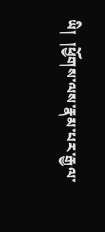ཡི།  །ཕྱོགས་ལས་རྣམ་པར་རྒྱལ་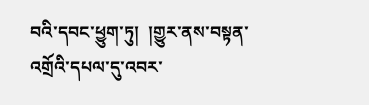བའི་དབང་ཕྱུག་ཏུ།  །གྱུར་ནས་བསྟན་འགྲོའི་དཔལ་དུ་འབར་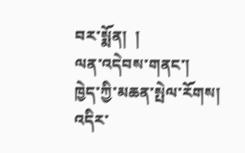བར་སྨོན།  །
ལན་འདེབས་གནང་།
ཁྱེད་ཀྱི་མཆན་སྤེལ་རོགས།
འདིར་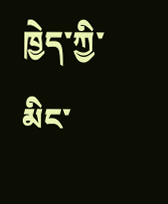ཁྱེད་ཀྱི་མིང་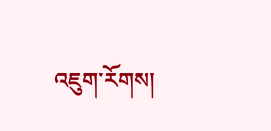འཇུག་རོགས།